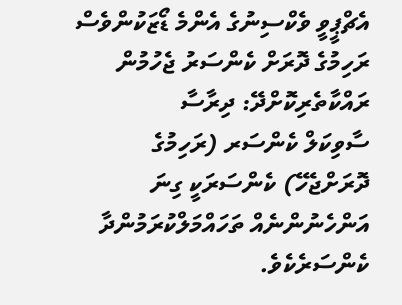އެޗްޕީވީ ވެކްސިނުގެ އެންމެ ޑޯޒަކުންވެސް ރަހިމުގެ ދޮރަށް ކެންސަރު ޖެހުމުން ރައްކާތެރިކޮށްދޭ: ދިރާސާ
ސާވިކަލް ކެންސަރ (ރަހިމުގެ ދޮރަށްޖެހޭ) ކެންސަރަކީ ގިނަ އަންހެނުންނެއް ތަހައްމަލްކުރަމުންދާ ކެންސަރެކެވެ.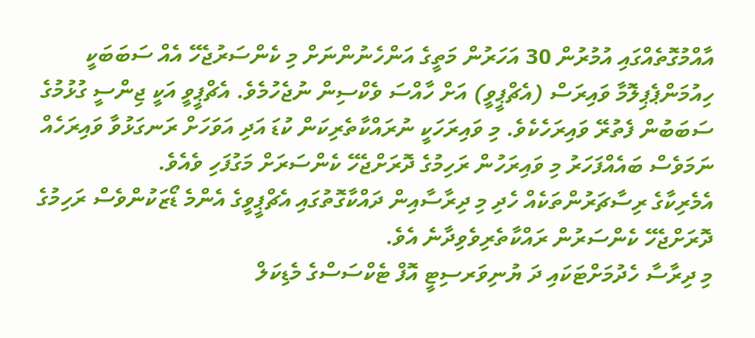އާއްމުގޮތެއްގައި އުމުރުން 30 އަހަރުން މަތީގެ އަންހެނުންނަށް މި ކެންސަރުޖެހޭ އެއް ސަބަބަކީ ހިއުމަންޕެޕިލޮމާ ވައިރަސް (އެޗްޕީވީ) އަށް ހާއްސަ ވެކްސިން ނުޖެހުމެވެ. އެޗްޕީވީ އަކީ ޖިންސީ ގުޅުމުގެ ސަބަބުން ފެތުރޭ ވައިރަހެކެވެ. މި ވައިރަހަކީ ނުރައްކާތެރިކަން ކުޑަ އަދި އަވަހަށް ރަނގަޅުވާ ވައިރަހެއް ނަމަވެސް ބައެއްފަހަރު މި ވައިރަހުން ރަހިމުގެ ދޮރަށްޖެހޭ ކެންސަރަށް މަގުފަހި ވެއެވެ.
އެމެރިކާގެ ރިސާޗަރުންތަކެއް ހެދި މި ދިރާސާއިން ދައްކާގޮތުގައި އެޗްޕީވީގެ އެންމެ ޑޯޒަކުންވެސް ރަހިމުގެ ދޮރަށްޖެހޭ ކެންސަރުން ރައްކާތެރިވެވިދާނެ އެވެ.
މި ދިރާސާ ހެދުމަށްޓަކައި ދަ ޔުނިވަރސިޓީ އޮފް ޓެކްސަސްގެ މެޑިކަލް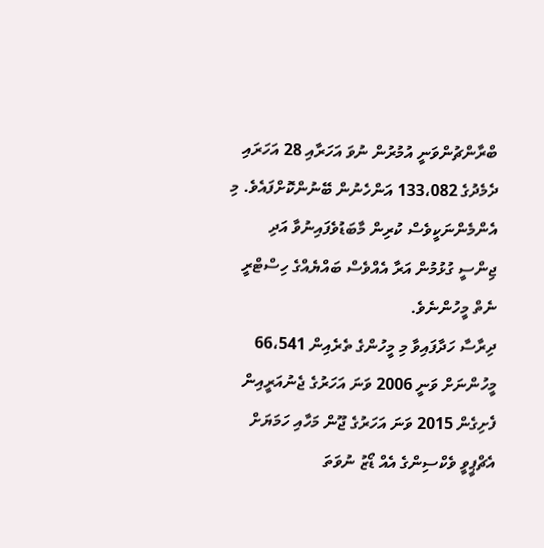ބްރާންޗުންވަނީ އުމުރުން ނުވަ އަހަރާއި 28 އަހަރައި ދެމެދުގެ 133،082 އަންހެނުން ބޭނުންކޮށްފައެވެ. މި އެންމެންނަކީވެސް ކުރިން މާބަޑުވެފައިނުވާ އަދި ޖިންސީ ގުޅުމުން އަރާ އެއްވެސް ބައްޔެއްގެ ހިސްޓްރީ ނެތް މީހުންނެވެ.
ދިރާސާ ހަދާފައިވާ މި މީހުންގެ ތެރެއިން 66،541 މީހުންނަށް ވަނީ 2006 ވަނަ އަހަރުގެ ޖެނުއަރީއިން ފެށިގެން 2015 ވަނަ އަހަރުގެ ޖޫން މަހާއި ހަމަޔަށް އެޗްޕީވީ ވެކްސިންގެ އެއް ޑޯޒު ނުވަތަ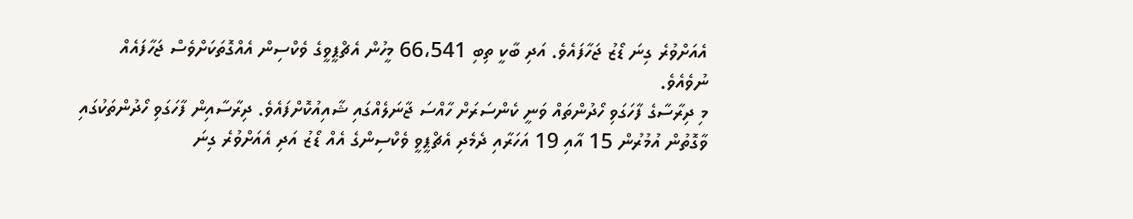އެއަށްވުރެ ގިނަ ޑޯޒު ޖަހާފައެވެ. އަދި ބާކީ ތިބި 66،541 މީހުން އެޗްޕީވީގެ ވެކްސިން އެއްގޮތަކަށްވެސް ޖަހާފައެއް ނުވެއެވެ.
މި ދިރާސާގެ ފާހަގަވި ހޯދުންތައް ވަނީ ކެންސަރަށް ހާއްސަ ޖާނަލެއްގައި ޝާއިއުކޮށްފައެވެ. ދިރާސާއިން ފާހަގަވި ހޯދުންތަކުގައި ވާގޮތުން އުމުރުން 15 އާއި 19 އަހަރާއި ދެމެދި އެޗްޕީވީ ވެކްސިންގެ އެއް ޑޯޒު އަދި އެއަށްވުރެ ގިނަ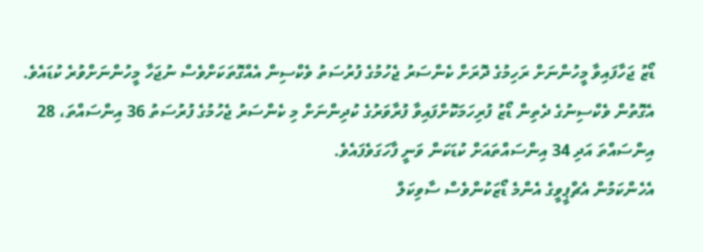ޑޯޒު ޖަހާފައިވާ މީހުންނަށް ރަހިމުގެ ދޮރަށް ކެންސަރު ޖެހުމުގެ ފުރުސަތު ވެކްސިން އެއްގޮތަކަށްވެސް ނުޖަހާ މީހުންނަށްވުރެ ކުޑައެވެ.
އެގޮތުން ވެކްސިނުގެ ދެތިން ޑޯޒު ފުރިހަމަކޮށްފައިވާ ފުރާވަރުގެ ކުދިންނަށް މި ކެންސަރު ޖެހުމުގެ ފުރުސަތު 36 އިންސައްތަ، 28 އިންސައްތަ އަދި 34 އިންސައްތައަށް ކުޑަކަން ވަނީ ފާހަގަވެފައެވެ.
އެހެންކަމުން އެޗްޕީވީގެ އެންމެ ޑޯޒަކުންވެސް ސާވިކަލް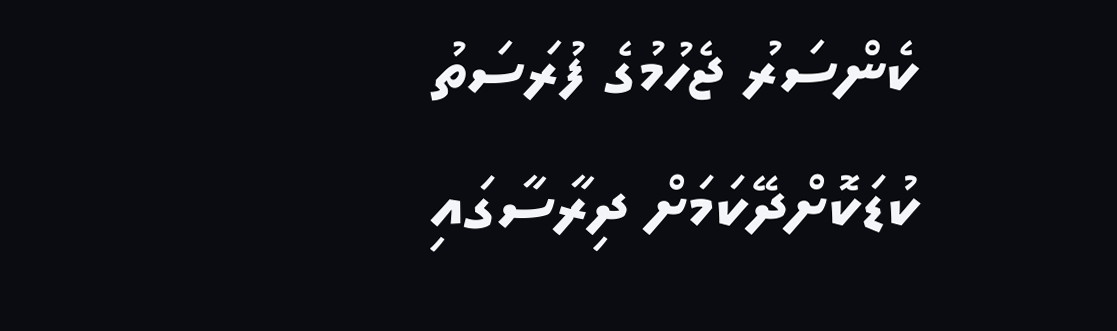ކެންސަރު ޖެހުމުގެ ފުރަސަތު ކުޑަކޮށްދޭކަމަށް ދިރާސާގައި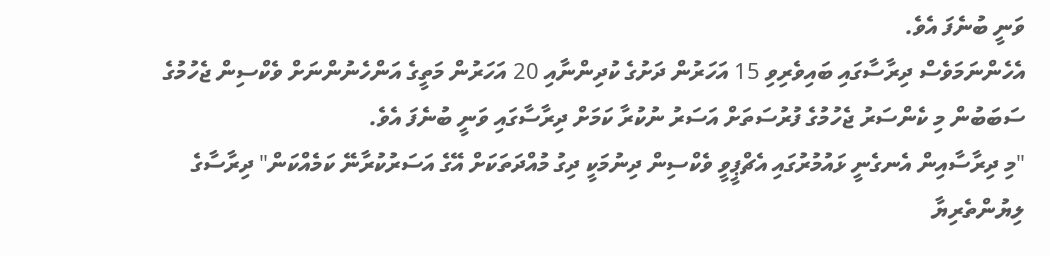ވަނީ ބުނެފަ އެވެ.
އެހެންނަމަވެސް ދިރާސާގައި ބައިވެރިވި 15 އަހަރުން ދަށުގެ ކުދިންނާއި 20 އަހަރުން މަތީގެ އަންހެނުންނަށް ވެކްސިން ޖެހުމުގެ ސަބަބުން މި ކެންސަރު ޖެހުމުގެ ފުރުސަތަށް އަސަރު ނުކުރާ ކަމަށް ދިރާސާގައި ވަނީ ބުނެފަ އެވެ.
"މި ދިރާސާއިން އެނގެނީ ޅައުމުރުގައި އެޗްޕީވީ ވެކްސިން ދިނުމަކީ ދިގު މުއްދަތަކަށް އޭގެ އަސަރުކުރާނޭ ކަމެއްކަން" ދިރާސާގެ ލިޔުންތެރިޔާ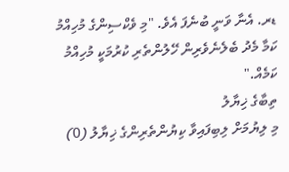ޑރ. އެނާ ވަނީ ބުނެފަ އެވެ. "މި ވެކްސިންގެ މުހިއްމު ކަމާ މެދު ބެލެނެވެރިން ހޭލުންތެރި ކުރުމަކީ މުހިއްމު ކަމެއް."
ތިބާގެ ޚިޔާލު
މި ލިޔުމަށް ލިބިފައިވާ ކިޔުންތެރިންގެ ޚިޔާލު (0)